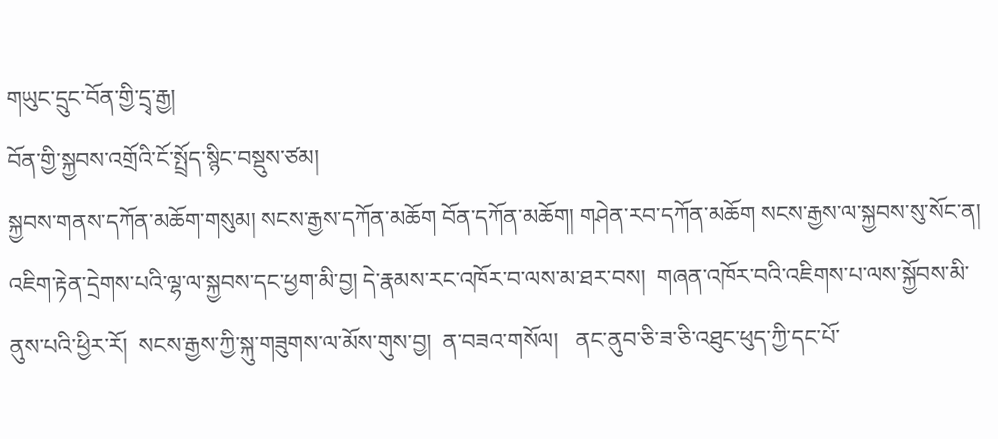གཡུང་དྲུང་བོན་གྱི་དྲྭ་རྒྱ།
བོན་གྱི་སྐྱབས་འགྲོའི་ངོ་སྤྲོད་སྙིང་བསྡུས་ཙམ།
སྐྱབས་གནས་དཀོན་མཆོག་གསུམ། སངས་རྒྱས་དཀོན་མཆོག བོན་དཀོན་མཆོག། གཤེན་རབ་དཀོན་མཆོག སངས་རྒྱས་ལ་སྐྱབས་སུ་སོང་ན།  འཇིག་རྟེན་དྲེགས་པའི་ལྷ་ལ་སྐྱབས་དང་ཕྱག་མི་བྱ། དེ་རྣམས་རང་འཁོར་བ་ལས་མ་ཐར་བས།  གཞན་འཁོར་བའི་འཇིགས་པ་ལས་སྐྱོབས་མི་ནུས་པའི་ཕྱིར་རོ།  སངས་རྒྱས་ཀྱི་སྐུ་གཟུགས་ལ་མོས་གུས་བྱ།  ན་བཟའ་གསོལ།   ནང་ནུབ་ཅི་ཟ་ཅི་འཐུང་ཕུད་ཀྱི་དང་པོ་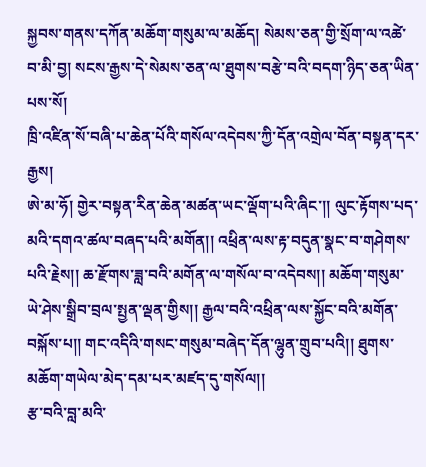སྐྱབས་གནས་དཀོན་མཆོག་གསུམ་ལ་མཆོད། སེམས་ཅན་གྱི་སྲོག་ལ་འཚེ་བ་མི་བྱ། སངས་རྒྱས་དེ་སེམས་ཅན་ལ་ཐུགས་བརྩེ་བའི་བདག་ཉིད་ཅན་ཡིན་པས་སོ།
ཁྲི་འཛིན་སོ་བཞི་པ་ཆེན་པོའི་གསོལ་འདེབས་ཀྱི་དོན་འགྲེལ་བོན་བསྟན་དར་རྒྱས།
ཨེ་མ་ཧོ། གྱེར་བསྟན་རིན་ཆེན་མཚན་ཡང་ལྡོག་པའི་ཞིང་།། ལུང་རྟོགས་པད་མའི་དགའ་ཚལ་བཞད་པའི་མགོན།། འཕྲིན་ལས་རྟ་བདུན་སྣང་བ་གཤེགས་པའི་རྗེས།། ཆ་རྫོགས་ཟླ་བའི་མགོན་ལ་གསོལ་བ་འདེབས།། མཆོག་གསུམ་ཡེ་ཤེས་སྒྲིབ་བྲལ་སྤྱན་ལྡན་གྱིས།། རྒྱལ་བའི་འཕྲིན་ལས་སྐྱོང་བའི་མགོན་བསྐོས་པ།། གང་འདིའི་གསང་གསུམ་བཞེད་དོན་ལྷུན་གྲུབ་པའི།། ཐུགས་མཆོག་གཡེལ་མེད་དམ་པར་མཛད་དུ་གསོལ།།
རྩ་བའི་བླ་མའི་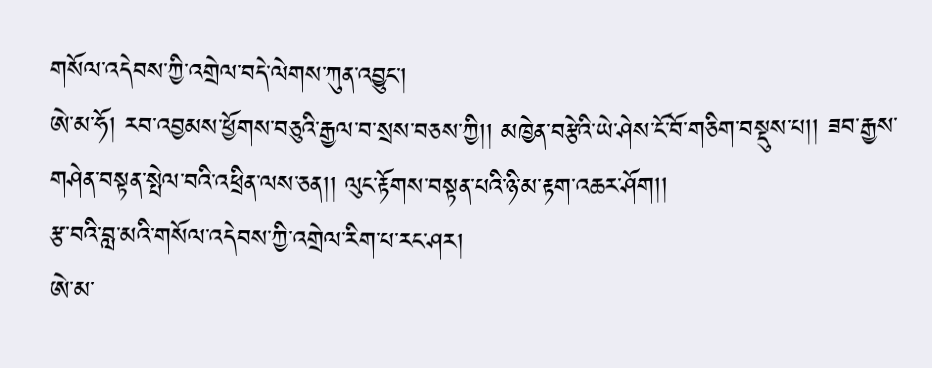གསོལ་འདེབས་ཀྱི་འགྲེལ་བདེ་ལེགས་ཀུན་འབྱུང་།
ཨེ་མ་ཧོ། རབ་འབྱམས་ཕྱོགས་བཅུའི་རྒྱལ་བ་སྲས་བཅས་ཀྱི།། མཁྱེན་བརྩེའི་ཡེ་ཤེས་ངོ་བོ་གཅིག་བསྡུས་པ།། ཟབ་རྒྱས་གཤེན་བསྟན་སྤེལ་བའི་འཕྲིན་ལས་ཅན།། ལུང་རྟོགས་བསྟན་པའི་ཉི་མ་རྟག་འཆར་ཤོག།།
རྩ་བའི་བླ་མའི་གསོལ་འདེབས་ཀྱི་འགྲེལ་རིག་པ་རང་ཤར།
ཨེ་མ་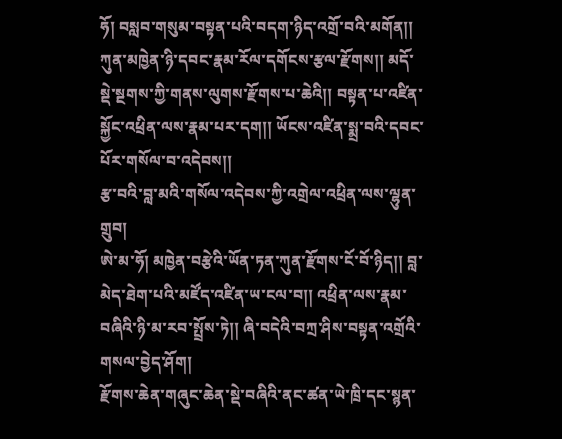ཧོ། བསླབ་གསུམ་བསྟན་པའི་བདག་ཉིད་འགྲོ་བའི་མགོན།། ཀུན་མཁྱེན་ཉི་དབང་རྣམ་རོལ་དགོངས་རྩལ་རྫོགས།། མདོ་སྡེ་སྔགས་ཀྱི་གནས་ལུགས་རྫོགས་པ་ཆེའི།། བསྟན་པ་འཛིན་སྐྱོང་འཕྲིན་ལས་རྣམ་པར་དག།། ཡོངས་འཛིན་སྨྲ་བའི་དབང་པོར་གསོལ་བ་འདེབས།།
རྩ་བའི་བླ་མའི་གསོལ་འདེབས་ཀྱི་འགྲེལ་འཕྲིན་ལས་ལྷུན་གྲུབ།
ཨེ་མ་ཧོ། མཁྱེན་བརྩེའི་ཡོན་ཏན་ཀུན་རྫོགས་ངོ་བོ་ཉིད།། བླ་མེད་ཐེག་པའི་མཛོད་འཛིན་ཡ་ངལ་བ།། འཕྲིན་ལས་རྣམ་བཞིའི་ཉི་མ་རབ་སྤྲོས་ཏེ།། ཞི་བདེའི་བཀྲ་ཤིས་བསྟན་འགྲོའི་གསལ་བྱེད་ཤོག།
རྫོགས་ཆེན་གཞུང་ཆེན་སྡེ་བཞིའི་ནང་ཚན་ཡེ་ཁྲི་དང་སྙན་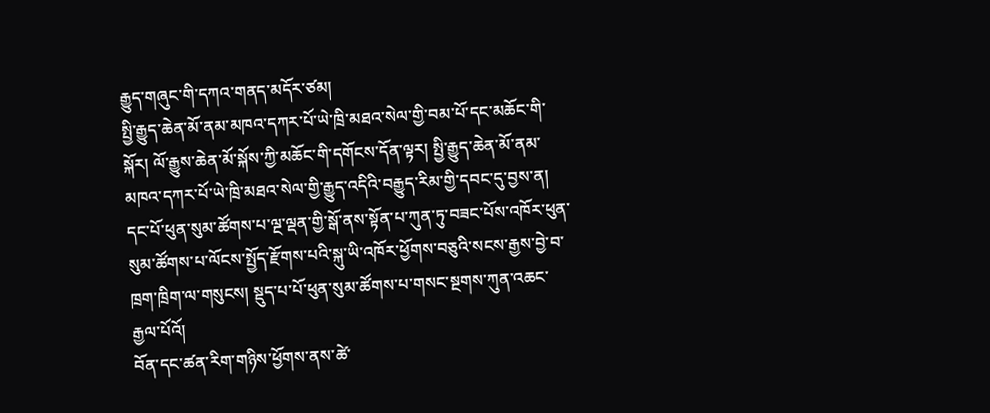རྒྱུད་གཞུང་གི་དཀའ་གནད་མདོར་ཙམ།
སྤྱི་རྒྱུད་ཆེན་མོ་ནམ་མཁའ་དཀར་པོ་ཡེ་ཁྲི་མཐའ་སེལ་གྱི་བམ་པོ་དང་མཆོང་གི་སྐོར། ལོ་རྒྱུས་ཆེན་མོ་སྐོས་ཀྱི་མཆོང་གི་དགོངས་དོན་ལྟར། སྤྱི་རྒྱུད་ཆེན་མོ་ནམ་མཁའ་དཀར་པོ་ཡེ་ཁྲི་མཐའ་སེལ་གྱི་རྒྱུད་འདིའི་བརྒྱུད་རིམ་གྱི་དབང་དུ་བྱས་ན།  དང་པོ་ཕུན་སུམ་ཚོགས་པ་ལྔ་ལྡན་གྱི་སྒོ་ནས་སྟོན་པ་ཀུན་ཏུ་བཟང་པོས་འཁོར་ཕུན་སུམ་ཚོགས་པ་ལོངས་སྤྱོད་རྫོགས་པའི་སྐུ་ཡི་འཁོར་ཕྱོགས་བཅུའི་སངས་རྒྱས་བྱེ་བ་ཁྲག་ཁྲིག་ལ་གསུངས། སྡུད་པ་པོ་ཕུན་སུམ་ཚོགས་པ་གསང་སྔགས་ཀུན་འཆང་རྒྱལ་པོའོ།
བོན་དང་ཚན་རིག་གཉིས་ཕྱོགས་ནས་ཚེ་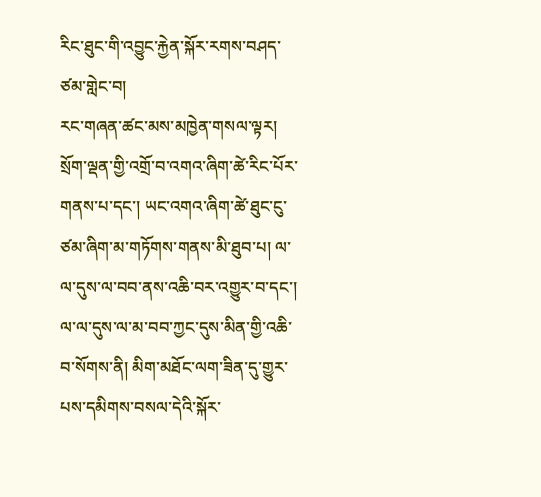རིང་ཐུང་གི་འབྱུང་རྐྱེན་སྐོར་རགས་བཤད་ཙམ་གླེང་བ།
རང་གཞན་ཚང་མས་མཁྱེན་གསལ་ལྟར། སྲོག་ལྡན་གྱི་འགྲོ་བ་འགའ་ཞིག་ཚེ་རིང་པོར་གནས་པ་དང་། ཡང་འགའ་ཞིག་ཚེ་ཐུང་ངུ་ཙམ་ཞིག་མ་གཏོགས་གནས་མི་ཐུབ་པ། ལ་ལ་དུས་ལ་བབ་ནས་འཆི་བར་འགྱུར་བ་དང་། ལ་ལ་དུས་ལ་མ་བབ་ཀྱང་དུས་མིན་གྱི་འཆི་བ་སོགས་ནི། མིག་མཐོང་ལག་ཟིན་དུ་གྱུར་པས་དམིགས་བསལ་དེའི་སྐོར་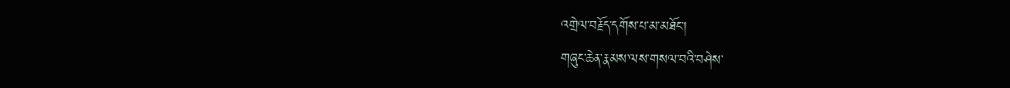འགྲེལ་བརྗོད་དགོས་པ་མ་མཐོང་།
གཞུང་ཆེན་རྣམས་ལས་གསལ་བའི་བཤེས་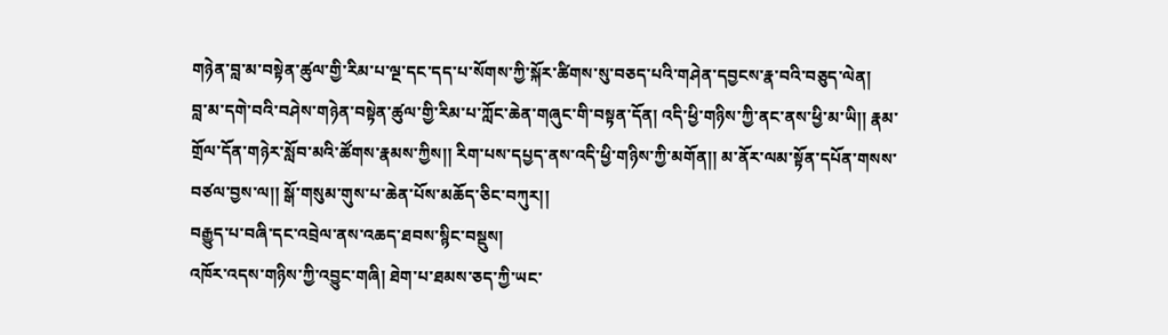གཉེན་བླ་མ་བསྟེན་ཚུལ་གྱི་རིམ་པ་ལྔ་དང་དད་པ་སོགས་ཀྱི་སྐོར་ཚིགས་སུ་བཅད་པའི་གཤེན་དབྱངས་རྣ་བའི་བཅུད་ལེན།
བླ་མ་དགེ་བའི་བཤེས་གཉེན་བསྟེན་ཚུལ་གྱི་རིམ་པ་ཀློང་ཆེན་གཞུང་གི་བསྟན་དོན། འདི་ཕྱི་གཉིས་ཀྱི་ནང་ནས་ཕྱི་མ་ཡི།། རྣམ་གྲོལ་དོན་གཉེར་སློབ་མའི་ཚོགས་རྣམས་ཀྱིས།། རིག་པས་དཔྱད་ནས་འདི་ཕྱི་གཉིས་ཀྱི་མགོན།། མ་ནོར་ལམ་སྟོན་དཔོན་གསས་བཙལ་བྱས་ལ།། སྒོ་གསུམ་གུས་པ་ཆེན་པོས་མཆོད་ཅིང་བཀུར།།
བརྒྱུད་པ་བཞི་དང་འབྲེལ་ནས་འཆད་ཐབས་སྙིང་བསྡུས།
འཁོར་འདས་གཉིས་ཀྱི་འབྱུང་གཞི། ཐེག་པ་ཐམས་ཅད་ཀྱི་ཡང་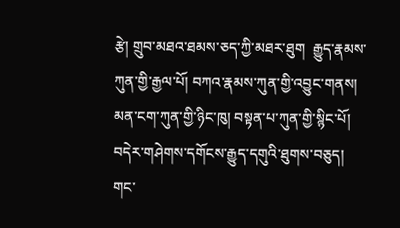རྩེ། གྲུབ་མཐའ་ཐམས་ཅད་ཀྱི་མཐར་ཐུག  རྒྱུད་རྣམས་ཀུན་གྱི་རྒྱལ་པོ། བཀའ་རྣམས་ཀུན་གྱི་འབྱུང་གནས།  མན་ངག་ཀུན་གྱི་ཉིང་ཁུ། བསྟན་པ་ཀུན་གྱི་སྙིང་པོ། བདེར་གཤེགས་དགོངས་རྒྱུད་དགུའི་ཐུགས་བཅུད། གང་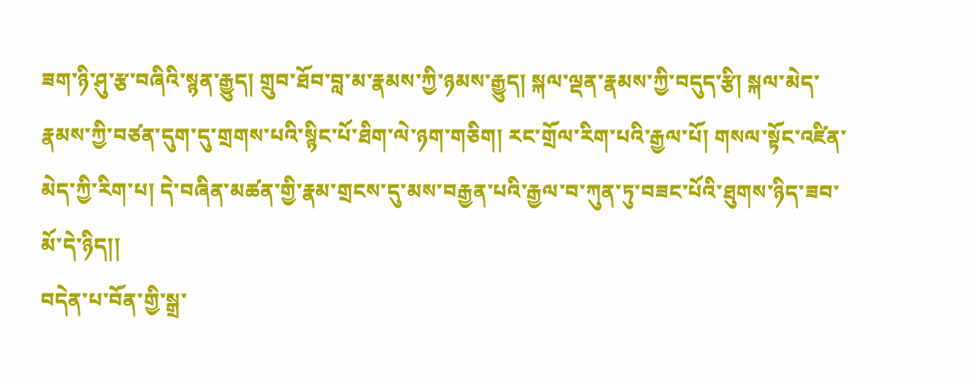ཟག་ཉི་ཤུ་རྩ་བཞིའི་སྙན་རྒྱུད། གྲུབ་ཐོབ་བླ་མ་རྣམས་ཀྱི་ཉམས་རྒྱུད། སྐལ་ལྡན་རྣམས་ཀྱི་བདུད་རྩི། སྐལ་མེད་རྣམས་ཀྱི་བཙན་དུག་དུ་གྲགས་པའི་སྙིང་པོ་ཐིག་ལེ་ཉག་གཅིག། རང་གྲོལ་རིག་པའི་རྒྱལ་པོ། གསལ་སྟོང་འཛིན་མེད་ཀྱི་རིག་པ། དེ་བཞིན་མཚན་གྱི་རྣམ་གྲངས་དུ་མས་བརྒྱན་པའི་རྒྱལ་བ་ཀུན་ཏུ་བཟང་པོའི་ཐུགས་ཉིད་ཟབ་མོ་དེ་ཉིད།།
བདེན་པ་བོན་གྱི་སྒྲ་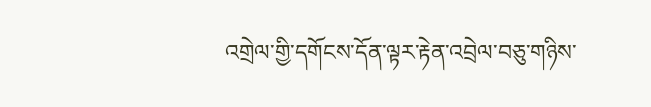འགྲེལ་གྱི་དགོངས་དོན་ལྟར་རྟེན་འབྲེལ་བཅུ་གཉིས་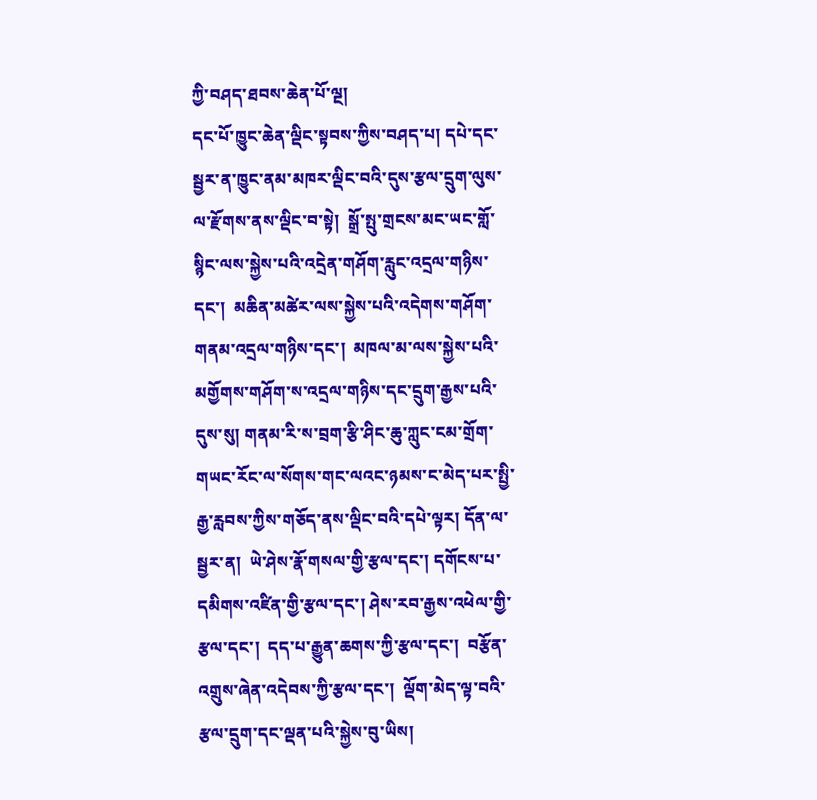ཀྱི་བཤད་ཐབས་ཆེན་པོ་ལྔ།
དང་པོ་ཁྱུང་ཆེན་ལྡིང་སྟབས་ཀྱིས་བཤད་པ། དཔེ་དང་སྦྱར་ན་ཁྱུང་ནམ་མཁར་ལྡིང་བའི་དུས་རྩལ་དྲུག་ལུས་ལ་རྫོགས་ནས་ལྡིང་བ་སྟེ།  སྒྲོ་སྤུ་གྲངས་མང་ཡང་གློ་སྙིང་ལས་སྐྱེས་པའི་འདྲེན་གཤོག་རླུང་འདྲལ་གཉིས་དང་།  མཆིན་མཚེར་ལས་སྐྱེས་པའི་འདེགས་གཤོག་གནམ་འདྲལ་གཉིས་དང་།  མཁལ་མ་ལས་སྐྱེས་པའི་མགྱོགས་གཤོག་ས་འདྲལ་གཉིས་དང་དྲུག་རྒྱས་པའི་དུས་སུ། གནམ་རི་ས་བྲག་རྩི་ཤིང་ཆུ་ཀླུང་ངམ་གྲོག་གཡང་རོང་ལ་སོགས་གང་ལའང་ཉམས་ང་མེད་པར་སྤྱི་རྒྱ་རླབས་ཀྱིས་གཅོད་ནས་ལྡིང་བའི་དཔེ་ལྟར། དོན་ལ་སྦྱར་ན།  ཡེ་ཤེས་རྣོ་གསལ་གྱི་རྩལ་དང་། དགོངས་པ་དམིགས་འཛིན་གྱི་རྩལ་དང་། ཤེས་རབ་རྒྱས་འཕེལ་གྱི་རྩལ་དང་།  དད་པ་རྒྱུན་ཆགས་ཀྱི་རྩལ་དང་།  བརྩོན་འགྲུས་ཞེན་འདེབས་ཀྱི་རྩལ་དང་།  ལྡོག་མེད་ལྟ་བའི་རྩལ་དྲུག་དང་ལྡན་པའི་སྐྱེས་བུ་ཡིས།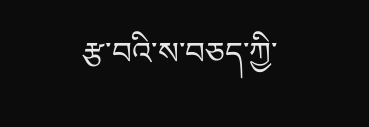རྩ་བའི་ས་བཅད་ཀྱི་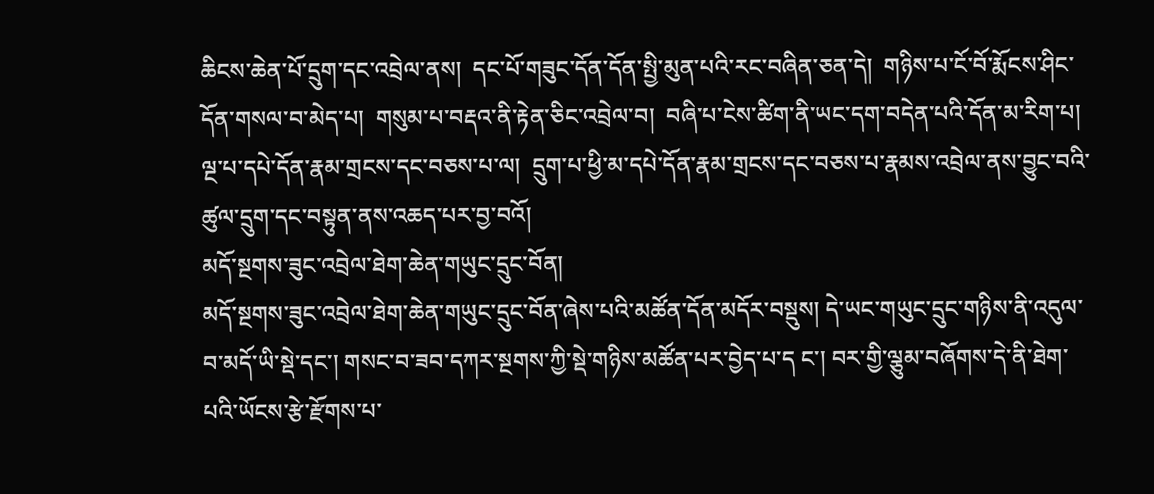ཆིངས་ཆེན་པོ་དྲུག་དང་འབྲེལ་ནས།  དང་པོ་གཟུང་དོན་དོན་སྤྱི་མུན་པའི་རང་བཞིན་ཅན་དེ།  གཉིས་པ་ངོ་བོ་རྨོངས་ཤིང་དོན་གསལ་བ་མེད་པ།  གསུམ་པ་བརྡའ་ནི་རྟེན་ཅིང་འབྲེལ་བ།  བཞི་པ་ངེས་ཚིག་ནི་ཡང་དག་བདེན་པའི་དོན་མ་རིག་པ།  ལྔ་པ་དཔེ་དོན་རྣམ་གྲངས་དང་བཅས་པ་ལ།  དྲུག་པ་ཕྱི་མ་དཔེ་དོན་རྣམ་གྲངས་དང་བཅས་པ་རྣམས་འབྲེལ་ནས་བྱུང་བའི་ཚུལ་དྲུག་དང་བསྟུན་ནས་འཆད་པར་བྱ་བའོ།
མདོ་སྔགས་ཟུང་འབྲེལ་ཐེག་ཆེན་གཡུང་དྲུང་བོན།
མདོ་སྔགས་ཟུང་འབྲེལ་ཐེག་ཆེན་གཡུང་དྲུང་བོན་ཞེས་པའི་མཚོན་དོན་མདོར་བསྡུས། དེ་ཡང་གཡུང་དྲུང་གཉིས་ནི་འདུལ་བ་མདོ་ཡི་སྡེ་དང་། གསང་བ་ཟབ་དཀར་སྔགས་ཀྱི་སྡེ་གཉིས་མཚོན་པར་བྱེད་པ་ད ང་། བར་གྱི་ལྕུམ་བཞོགས་དེ་ནི་ཐེག་པའི་ཡོངས་རྩེ་རྫོགས་པ་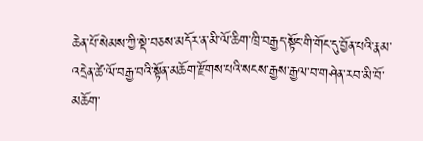ཆེན་པོ་སེམས་ཀྱི་སྡེ་བཅས་མདོར་ན་མི་ལོ་ཆིག་ཁྲི་བརྒྱད་སྟོང་གི་གོང་དུ་བྱོན་པའི་རྣམ་འདྲེན་ཚེ་ལོ་བརྒྱ་བའི་སྟོན་མཆོག་རྫོགས་པའི་སངས་རྒྱས་རྒྱལ་བ་གཤེན་རབ་མི་བོ་མཆོག་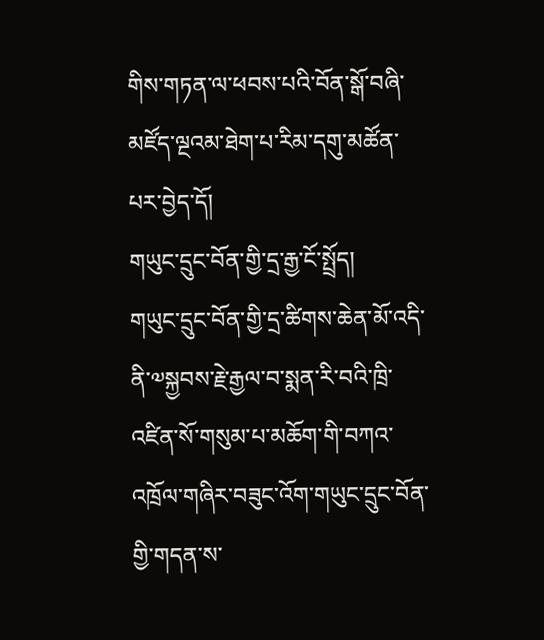གིས་གཏན་ལ་ཕབས་པའི་བོན་སྒོ་བཞི་མཛོད་ལྔའམ་ཐེག་པ་རིམ་དགུ་མཚོན་པར་བྱེད་དོ།
གཡུང་དྲུང་བོན་གྱི་དྲ་རྒྱ་ངོ་སྤྲོད།
གཡུང་དྲུང་བོན་གྱི་དྲ་ཚིགས་ཆེན་མོ་འདི་ནི་༧སྐྱབས་རྗེ་རྒྱལ་བ་སྨན་རི་བའི་ཁྲི་འཛིན་སོ་གསུམ་པ་མཆོག་གི་བཀའ་འཁྲོལ་གཞིར་བཟུང་འོག་གཡུང་དྲུང་བོན་གྱི་གདན་ས་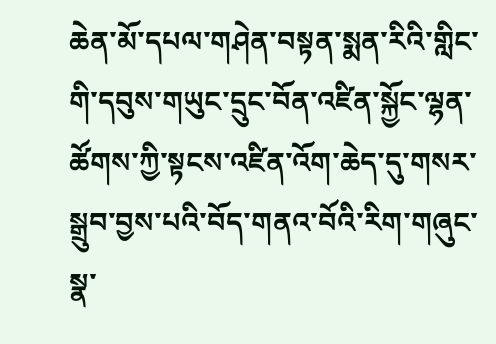ཆེན་མོ་དཔལ་གཤེན་བསྟན་སྨན་རིའི་གླིང་གི་དབུས་གཡུང་དྲུང་བོན་འཛིན་སྐྱོང་ལྷན་ཚོགས་ཀྱི་སྟངས་འཛིན་འོག་ཆེད་དུ་གསར་སྒྲུབ་བྱས་པའི་བོད་གནའ་བོའི་རིག་གཞུང་སྣ་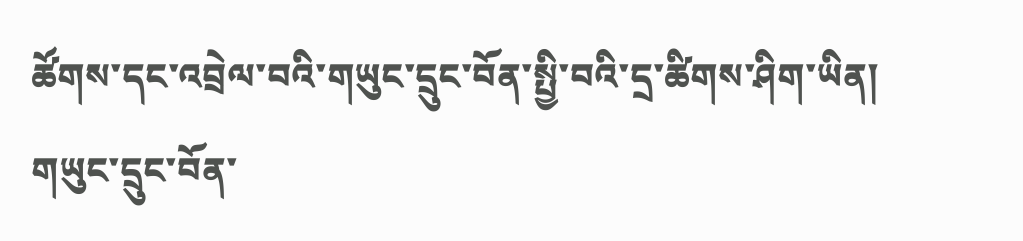ཚོགས་དང་འབྲེལ་བའི་གཡུང་དྲུང་བོན་སྤྱི་བའི་དྲ་ཚིགས་ཤིག་ཡིན།
གཡུང་དྲུང་བོན་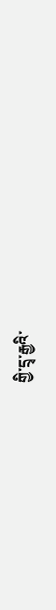གྱི་དྲྭ་རྒྱའི་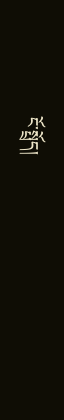ངོ་སྤྲོད།